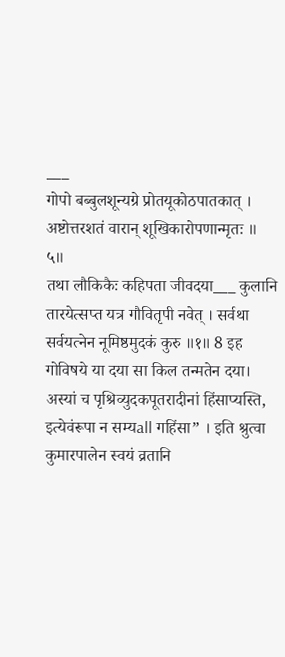___
गोपो बब्बुलशून्यग्रे प्रोतयूकोठपातकात् । अष्टोत्तरशतं वारान् शूखिकारोपणान्मृतः ॥ ५॥
तथा लौकिकैः कहिपता जीवदया___ कुलानि तारयेत्सप्त यत्र गौवितृपी नवेत् । सर्वथा सर्वयत्नेन नूमिष्ठमुदकं कुरु ॥१॥ 8 इह गोविषये या दया सा किल तन्मतेन दया। अस्यां च पृश्रिव्युदकपूतरादीनां हिंसाप्यस्ति, इत्येवंरूपा न सम्यall गहिंसा” । इति श्रुत्वा कुमारपालेन स्वयं व्रतानि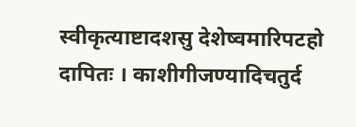स्वीकृत्याष्टादशसु देशेष्वमारिपटहो दापितः । काशीगीजण्यादिचतुर्द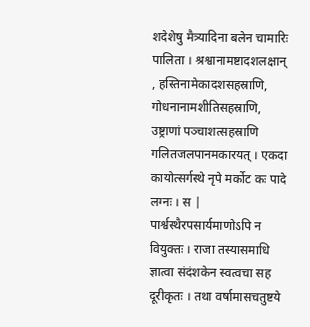शदेशेषु मैत्र्यादिना बलेन चामारिः पालिता । श्रश्वानामष्टादशलक्षान् , हस्तिनामेकादशसहस्राणि, गोधनानामशीतिसहस्राणि, उष्ट्राणां पञ्चाशत्सहस्राणि गलितजलपानमकारयत् । एकदा कायोत्सर्गस्थे नृपे मर्कोट कः पादे लग्नः । स | पार्श्वस्थैरपसार्यमाणोऽपि न वियुक्तः । राजा तस्यासमाधि ज्ञात्वा संदंशकेन स्वत्वचा सह दूरीकृतः । तथा वर्षामासचतुष्टये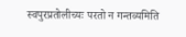स्वपुरप्रतोलीच्यः परतो न गन्तव्यमिति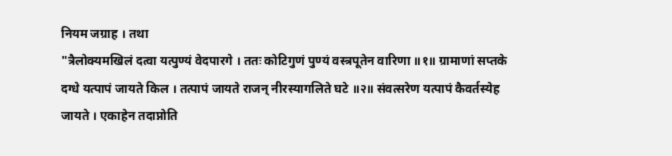नियम जग्राह । तथा
"त्रैलोक्यमखिलं दत्वा यत्पुण्यं वेदपारगे । ततः कोटिगुणं पुण्यं वस्त्रपूतेन वारिणा ॥१॥ ग्रामाणां सप्तके दग्धे यत्पापं जायते किल । तत्पापं जायते राजन् नीरस्यागलिते घटे ॥२॥ संवत्सरेण यत्पापं कैवर्तस्येह जायते । एकाहेन तदाप्नोति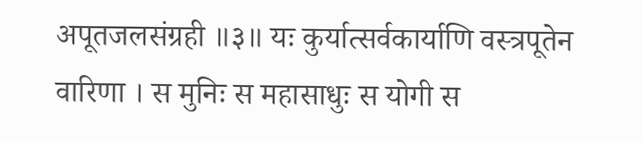अपूतजलसंग्रही ॥३॥ यः कुर्यात्सर्वकार्याणि वस्त्रपूतेन वारिणा । स मुनिः स महासाधुः स योगी स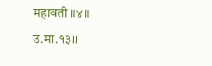महावती ॥४॥
उ.मा.१३।।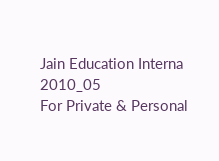Jain Education Interna
2010_05
For Private & Personal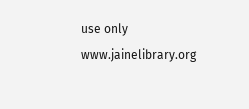use only
www.jainelibrary.org